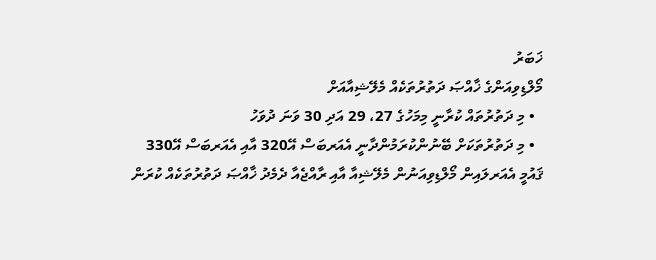ޚަބަރު
މޯލްޑިވިއަންގެ ޚާއްޞަ ދަތުރުތަކެއް މެލޭޝިއާއަށް
  • މި ދަތުރުތައް ކުރާނީ މިމަހުގެ 27، 29 އަދި 30 ވަނަ ދުވަހު
  • މި ދަތުރުތަކަށް ބޭނުންކުރަމުންދާނީ އެއަރބަސް އޭ320 އާއި އެއަރބަސް އޭ330
ޤައުމީ އެއަރލައިން މޯލްޑިވިއަނުން މެލޭޝިއާ އާއި ރާއްޖެއާ ދެމެދު ޚާއްޞަ ދަތުރުތަކެއް ކުރަން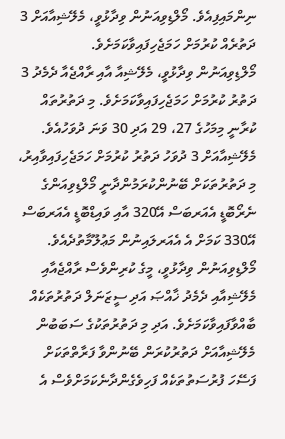ނިންމައިފިއެވެ. މޯލްޑިވިއަނުން ވިދާޅުވީ، މެލޭޝިއާއަށް 3 ދަތުރެއް ކުރުމަށް ހަމަޖެހިފައިވާކަމަށެވެ.
މޯލްޑިވިއަނުން ވިދާޅުވީ، މެލޭޝިއާ އާއި ރާއްޖެއާ ދެމެދު 3 ދަތުރު ކުރުމަށް ހަމަޖެހިފައިވާކަމަށެވެ. މި ދަތުރުތައް ކުރާނީ މިމަހުގެ 27، 29 އަދި 30 ވަނަ ދުވަހުއެވެ.
މެލޭޝިއާއަށް 3 ދުވަހު ދަތުރު ކުރުމަށް ހަމަޖެހިފައިވާއިރު، މި ދަތުރުތަކަށް ބޭނުންކުރަމުންދާނީ މޯލްޑިވިއަންގެ ނެރޯބޮޑީ އެއަރބަސް އޭ320 އާއި ވައިޑްބޮޑީ އެއަރބަސް އޭ330 ކަމަށް އެ އެއަރލައިނުން މަޢުލޫމާތުދެއެވެ.
މޯލްޑިވިއަނުން ވިދާޅުވީ، މީގެ ކުރިންވެސް ރާއްޖެއާއި މެލޭޝިއާއި ދެމެދު ޚާއްޞަ އަދި ސީޒަނަލް ދަތުރުތަކެއް ބާއްވާފައިވާކަމަށެވެ. އަދި މި ދަތުރުތަކުގެ ސަބަބުން މެލޭޝިއާއަށް ދަތުރުކުރަން ބޭނުންވާ ފަރާތްތަކަށް ފަސޭހަ ފުރުސަތުތަކެއް ފަހިވެގެންދާނެކަމަށްވެސް އެ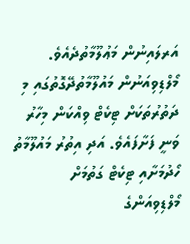އަރލައިނުން މަޢުލޫމާތުދެއެވެ.
މޯލްޑިވިއަނުން މައުލޫމާތުދޭގޮތުގައި މި ދަތުރުތަކަށް ޓިކެޓް ވިއްކަން މިހާރު ވަނީ ފަށާފައެވެ. އަދި އިތުރު މައުލޫމާތު ހޯދުމަށާއި ޓިކެޓް ގަތުމަށް މޯލްޑިވިއަންގެ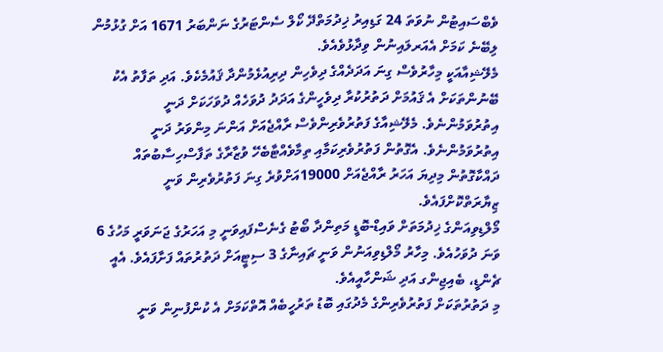ވެބްސައިޓުން ނުވަތަ 24 ގަޑިއިރު ޚިދުމަތްދޭ ކޯލް ސެންޓަރުގެ ނަންބަރު 1671 އަށް ގުޅުމުން ލިބޭނެ ކަމަށް އެއަރލައިނުން ވިދާޅުވެއެވެ.
މެލޭޝިއާއަކީ މިހާރުވެސް ގިނަ އަދަދެއްގެ ދިވެހިން ދިރިއުޅެމުންދާ ޤައުމެކެވެ. އަދި ތަފާތު އެކު ބޭނުންތަކަށް އެ ޤައުމަށް ދަތުރުކުރާ ދިވެހީންގެ އަދަދު ދުވަހެއް ދުވަހަކަށް ދަނީ އިތުރުވަމުންނެވެ. މެލޭޝިއާގެ ފަތުރުވެރިންވެސް ރާއްޖެއަށް އަންނަ މިންވަރު ދަނީ އިތުރުވަމުންނެވެ. އެގޮތުން ފަތުރުވެރިކަމާއި ތިމާވެއްޓާބެހޭ ވުޒާރާގެ ތަފާސްހިސާބުތައް ދައްކާގޮތުން މިދިޔަ އަހަރު ރާއްޖެއަށް 19000އަށްވުރެ ގިނަ ފަތުރުވެރިން ވަނީ ޒިޔާރަތްކޮށްފައެވެ.
މޯލްޑިވިއަންގެ ޚިދުމަތަށް ވައިޑް-ބޮޑީ މަތިންދާ ބޯޓު ގެނެސްފައިވަނީ މި އަހަރުގެ ޖަނަވަރީ މަހުގެ 6 ވަނަ ދުވަހުއެވެ. މިހާރު މޯލްޑިވިއަނުން ވަނީ ޗައިނާގެ 3 ސިޓީއަށް ދަތުރުތައް ފަށާފައެވެ. އެއީ ޗެންޑީ، ބެއިޖިންގ އަދި ޝަންހާއީއެވެ.
މި ދަތުރުތަކަށް ފަތުރުވެރިންގެ މެދުގައި ބޮޑު ތަރުހީބެއް އޮތްކަމަށް އެ ކުންފުނިން ވަނީ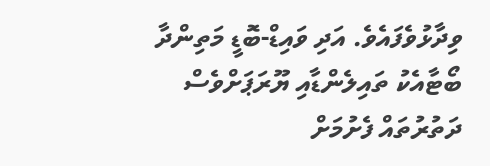ވިދާޅުވެފައެވެ. އަދި ވައިޑް-ބޮޑީ މަތިންދާ ބޯޓާއެކު ތައިލެންޑާއި ޔޫރަޕަށްވެސް ދަތުރުތައް ފެށުމަށް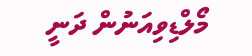މޯލްޑިވިއަނުން ދަނީ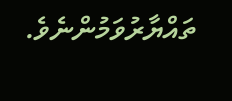ތައްޔާރުވަމުންނެވެ.